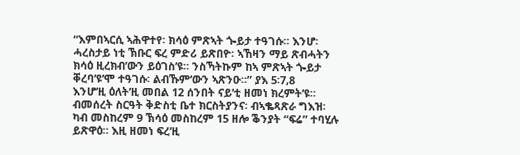“እምበኣርሲ ኣሕዋተየ፡ ክሳዕ ምጽኣት ጐይታ ተዓገሱ። እንሆ፡ ሓረስታይ ነቲ ኽቡር ፍረ ምድሪ ይጽበዮ፡ ኣኸዛን ማይ ጽብሓትን ክሳዕ ዚረክብ’ውን ይዕገስ’ዩ። ንስኻትኩም ከኣ ምጽኣት ጐይታ ቐረባ’ዩ’ሞ ተዓገሱ፡ ልብኹም’ውን ኣጽንዑ።” ያእ 5፡7,8
እንሆ’ዚ ዕለት’ዚ መበል 12 ሰንበት ናይ’ቲ ዘመነ ክረምት’ዩ። ብመሰረት ስርዓት ቅድስቲ ቤተ ክርስትያንና፡ ብኣቈጻጽራ ግእዝ፡ ካብ መስከረም 9 ኽሳዕ መስከረም 15 ዘሎ ቕንያት “ፍሬ” ተባሂሉ ይጽዋዕ። እዚ ዘመነ ፍረ’ዚ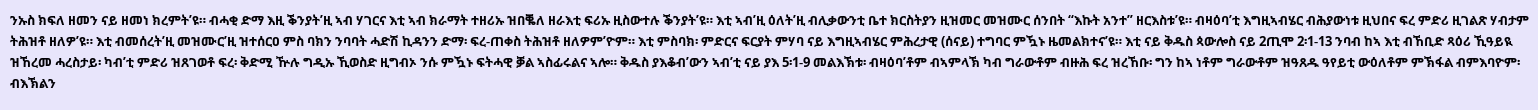ንኡስ ክፍለ ዘመን ናይ ዘመነ ክረምት’ዩ። ብሓቂ ድማ እዚ ቕንያት’ዚ ኣብ ሃገርና እቲ ኣብ ክራማት ተዘሪኡ ዝበቘለ ዘራእቲ ፍሪኡ ዚስውተሉ ቕንያት’ዩ። እቲ ኣብ’ዚ ዕለት’ዚ ብሊቃውንቲ ቤተ ክርስትያን ዚዝመር መዝሙር ሰንበት “እኩት አንተ” ዘርእስቱ’ዩ። ብዛዕባ’ቲ እግዚኣብሄር ብሕያውነቱ ዚህበና ፍረ ምድሪ ዚገልጽ ሃብታም ትሕዝቶ ዘለዎ’ዩ። እቲ ብመሰረት’ዚ መዝሙር’ዚ ዝተሰርዐ ምስ ባክን ንባባት ሓድሽ ኪዳንን ድማ፡ ፍረ-ጠቀስ ትሕዝቶ ዘለዎም’ዮም። እቲ ምስባክ፡ ምድርና ፍርያት ምሃባ ናይ እግዚኣብሄር ምሕረታዊ (ሰናይ) ተግባር ምዃኑ ዜመልክተና’ዩ። እቲ ናይ ቅዱስ ጳውሎስ ናይ 2ጢሞ 2፡1-13 ንባብ ከኣ እቲ ብኸቢድ ጻዕሪ ኺዓይዪ ዝኸረመ ሓረስታይ፡ ካብ’ቲ ምድሪ ዝጸገወቶ ፍረ፡ ቅድሚ ዅሉ ግዲኡ ኺወስድ ዚግብኦ ንሱ ምዃኑ ፍትሓዊ ቓል ኣስፊሩልና ኣሎ። ቅዱስ ያእቆብ’ውን ኣብ’ቲ ናይ ያእ 5፡1-9 መልእኽቱ፡ ብዛዕባ’ቶም ብኣምላኽ ካብ ግራውቶም ብዙሕ ፍረ ዝረኸቡ፡ ግን ከኣ ነቶም ግራውቶም ዝዓጸዱ ዓየይቲ ውዕለቶም ምኽፋል ብምእባዮም፡ ብእኽልን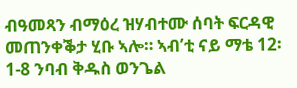ብዓመጻን ብማዕረ ዝሃብተሙ ሰባት ፍርዳዊ መጠንቀቕታ ሂቡ ኣሎ። ኣብ’ቲ ናይ ማቴ 12፡1-8 ንባብ ቅዱስ ወንጌል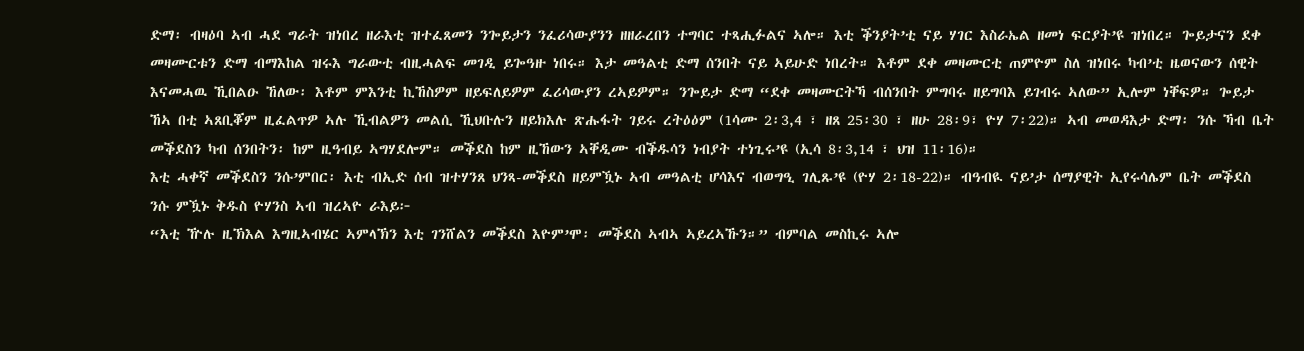ድማ፡ ብዛዕባ ኣብ ሓደ ግራት ዝነበረ ዘራእቲ ዝተፈጸመን ንጐይታን ንፈሪሳውያንን ዘዘራረበን ተግባር ተጻሒፉልና ኣሎ። እቲ ቕንያት’ቲ ናይ ሃገር እስራኤል ዘመነ ፍርያት’ዩ ዝነበረ። ጐይታናን ደቀ መዛሙርቱን ድማ ብማእከል ዝሩእ ግራውቲ ብዚሓልፍ መገዲ ይጐዓዙ ነበሩ። እታ መዓልቲ ድማ ሰንበት ናይ ኣይሁድ ነበረት። እቶም ደቀ መዛሙርቲ ጠምዮም ስለ ዝነበሩ ካብ’ቲ ዜወናውን ሰዊት እናመሓዉ ኺበልዑ ኸለው፡ እቶም ምእንቲ ኪኸስዎም ዘይፍለይዎም ፈሪሳውያን ረኣይዎም። ንጐይታ ድማ “ደቀ መዛሙርትኻ ብሰንበት ምግባሩ ዘይግባእ ይገብሩ ኣለው” ኢሎም ነቐፍዎ። ጐይታ ኸኣ በቲ ኣጸቢቖም ዚፈልጥዎ ኣሉ ኺብልዎን መልሲ ኺህቡሉን ዘይክእሉ ጽሑፋት ገይሩ ረትዕዕም (1ሳሙ 2፡3,4 ፣ ዘጸ 25፡30 ፣ ዘሁ 28፡9፣ ዮሃ 7፡22)። ኣብ መወዳእታ ድማ፡ ንሱ ኻብ ቤት መቕደስን ካብ ሰንበትን፡ ከም ዚዓብይ ኣግሃደሎም። መቕደስ ከም ዚኸውን ኣቐዲሙ ብቕዱሳን ነብያት ተነጊሩ’ዩ (ኢሳ 8፡3,14 ፣ ህዝ 11፡16)።
እቲ ሓቀኛ መቕደስን ንሱ’ምበር፡ እቲ ብኢድ ሰብ ዝተሃንጸ ህንጻ-መቕደስ ዘይምዃኑ ኣብ መዓልቲ ሆሳእና ብወግዒ ገሊጹ’ዩ (ዮሃ 2፡18-22)። ብዓብዪ ናይ’ታ ሰማያዊት ኢየሩሳሌም ቤት መቕደስ ንሱ ምዃኑ ቅዱስ ዮሃንስ ኣብ ዝረኣዮ ራእይ፦
“እቲ ዅሉ ዚኽእል እግዚኣብሄር ኣምላኽን እቲ ገንሸልን መቕደስ እዮም’ሞ፡ መቕደስ ኣብኣ ኣይረኣኹን።” ብምባል መስኪሩ ኣሎ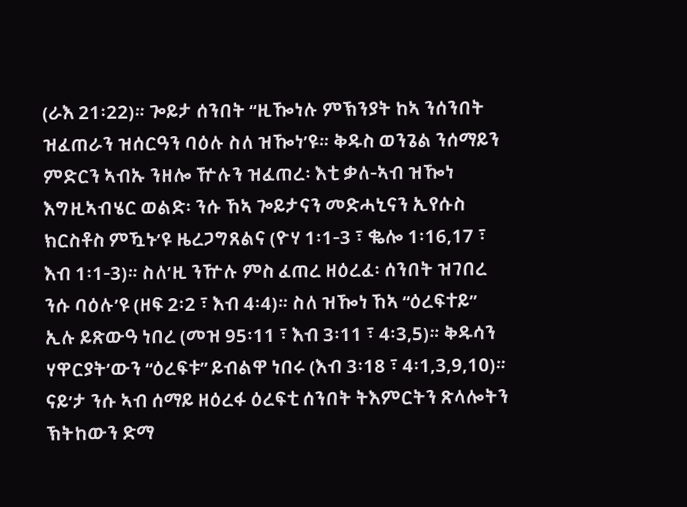(ራእ 21፡22)። ጐይታ ሰንበት “ዚዀነሉ ምኽንያት ከኣ ንሰንበት ዝፈጠራን ዝሰርዓን ባዕሉ ስለ ዝዀነ’ዩ። ቅዱስ ወንጌል ንሰማይን ምድርን ኣብኡ ንዘሎ ዅሉን ዝፈጠረ፡ እቲ ቃለ-ኣብ ዝዀነ እግዚኣብሄር ወልድ፡ ንሱ ኸኣ ጐይታናን መድሓኒናን ኢየሱስ ክርስቶስ ምዃኑ’ዩ ዜረጋግጸልና (ዮሃ 1፡1-3 ፣ ቈሎ 1፡16,17 ፣ እብ 1፡1-3)። ስለ’ዚ ንዅሉ ምስ ፈጠረ ዘዕረፈ፡ ሰንበት ዝገበረ ንሱ ባዕሉ’ዩ (ዘፍ 2፡2 ፣ እብ 4፡4)። ስለ ዝዀነ ኸኣ “ዕረፍተይ” ኢሉ ይጽውዓ ነበረ (መዝ 95፡11 ፣ እብ 3፡11 ፣ 4፡3,5)። ቅዱሳን ሃዋርያት’ውን “ዕረፍቱ” ይብልዋ ነበሩ (እብ 3፡18 ፣ 4፡1,3,9,10)። ናይ’ታ ንሱ ኣብ ሰማይ ዘዕረፋ ዕረፍቲ ሰንበት ትእምርትን ጽላሎትን ኽትከውን ድማ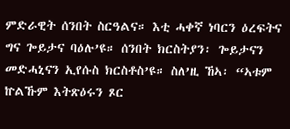ምድራዊት ሰንበት ስርዓልና። እቲ ሓቀኛ ነባርን ዕረፍትና ግና ጐይታና ባዕሉ’ዩ። ሰንበት ክርስትያን፡ ጐይታናን መድሓኒናን ኢየሱስ ክርስቶስ’ዩ። ስለ’ዚ ኸኣ፡ “ኣቱም ኵልኹም እትጽዕሩን ጾር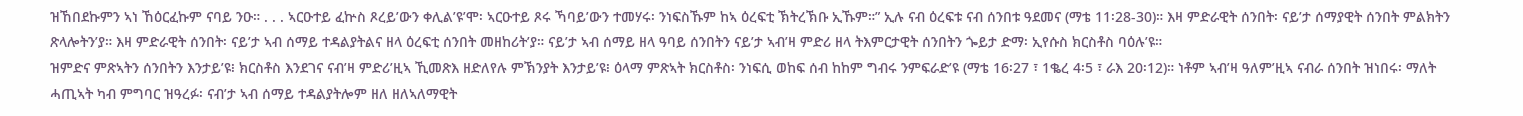ዝኸበደኩምን ኣነ ኸዕርፈኩም ናባይ ንዑ። . . . ኣርዑተይ ፈኵስ ጾረይ’ውን ቀሊል’ዩ’ሞ፡ ኣርዑተይ ጾሩ ኻባይ’ውን ተመሃሩ፡ ንነፍስኹም ከኣ ዕረፍቲ ኽትረኽቡ ኢኹም።” ኢሉ ናብ ዕረፍቱ ናብ ሰንበቱ ዓደመና (ማቴ 11፡28-30)። እዛ ምድራዊት ሰንበት፡ ናይ’ታ ሰማያዊት ሰንበት ምልክትን ጽላሎትን’ያ። እዛ ምድራዊት ሰንበት፡ ናይ’ታ ኣብ ሰማይ ተዳልያትልና ዘላ ዕረፍቲ ሰንበት መዘከሪት’ያ። ናይ’ታ ኣብ ሰማይ ዘላ ዓባይ ሰንበትን ናይ’ታ ኣብ’ዛ ምድሪ ዘላ ትእምርታዊት ሰንበትን ጐይታ ድማ፡ ኢየሱስ ክርስቶስ ባዕሉ’ዩ።
ዝምድና ምጽኣትን ሰንበትን እንታይ’ዩ፧ ክርስቶስ እንደገና ናብ’ዛ ምድሪ’ዚኣ ኺመጽእ ዘድለየሉ ምኽንያት እንታይ’ዩ፧ ዕላማ ምጽኣት ክርስቶስ፡ ንነፍሲ ወከፍ ሰብ ከከም ግብሩ ንምፍራድ’ዩ (ማቴ 16፡27 ፣ 1ቈረ 4፡5 ፣ ራእ 20፡12)። ነቶም ኣብ’ዛ ዓለም’ዚኣ ናብራ ሰንበት ዝነበሩ፡ ማለት ሓጢኣት ካብ ምግባር ዝዓረፉ፡ ናብ’ታ ኣብ ሰማይ ተዳልያትሎም ዘለ ዘለኣለማዊት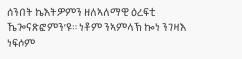ሰንበት ኬእትዎምን ዘለኣለማዊ ዕረፍቲ ኼጐናጽፎምን’ዩ። ነቶም ንኣምላኽ ኰነ ንገዛእ ነፍሶም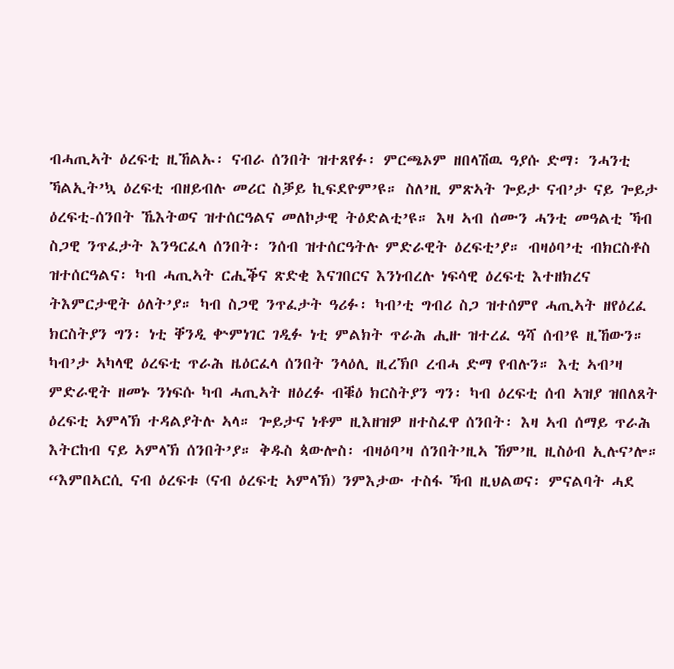ብሓጢኣት ዕረፍቲ ዚኸልኡ፡ ናብራ ሰንበት ዝተጸየፉ፡ ምርጫኦም ዘበላሽዉ ዓያሱ ድማ፡ ንሓንቲ ኻልኢት’ኳ ዕረፍቲ ብዘይብሉ መሪር ስቓይ ኪፍደዮም’ዩ። ስለ’ዚ ምጽኣት ጐይታ ናብ’ታ ናይ ጐይታ ዕረፍቲ-ሰንበት ኼእትወና ዝተሰርዓልና መለኮታዊ ትዕድልቲ’ዩ። እዛ ኣብ ሰሙን ሓንቲ መዓልቲ ኻብ ስጋዊ ንጥፈታት እንዓርፈላ ሰንበት፡ ንሰብ ዝተሰርዓትሉ ምድራዊት ዕረፍቲ’ያ። ብዛዕባ’ቲ ብክርስቶስ ዝተሰርዓልና፡ ካብ ሓጢኣት ርሒቕና ጽድቂ እናገበርና እንነብረሉ ነፍሳዊ ዕረፍቲ እተዘክረና ትእምርታዊት ዕለት’ያ። ካብ ስጋዊ ንጥፈታት ዓሪፉ፡ ካብ’ቲ ግብሪ ስጋ ዝተሰምየ ሓጢኣት ዘየዕረፈ ክርስትያን ግን፡ ነቲ ቐንዲ ቍምነገር ገዲፉ ነቲ ምልክት ጥራሕ ሒዙ ዝተረፈ ዓሻ ሰብ’ዩ ዚኸውን። ካብ’ታ ኣካላዊ ዕረፍቲ ጥራሕ ዜዕርፈላ ሰንበት ንላዕሊ ዚረኽቦ ረብሓ ድማ የብሉን። እቲ ኣብ’ዛ ምድራዊት ዘመኑ ንነፍሱ ካብ ሓጢኣት ዘዕረፉ ብቑዕ ክርስትያን ግን፡ ካብ ዕረፍቲ ሰብ ኣዝያ ዝበለጸት ዕረፍቲ ኣምላኽ ተዳልያትሉ ኣላ። ጐይታና ነቶም ዚእዘዝዎ ዘተስፈዋ ሰንበት፡ እዛ ኣብ ሰማይ ጥራሕ እትርከብ ናይ ኣምላኽ ሰንበት’ያ። ቅዱስ ጳውሎስ፡ ብዛዕባ’ዛ ሰንበት’ዚኣ ኸም’ዚ ዚስዕብ ኢሉና’ሎ።
“እምበኣርሲ ናብ ዕረፍቱ (ናብ ዕረፍቲ ኣምላኽ) ንምእታው ተስፋ ኻብ ዚህልወና፡ ምናልባት ሓደ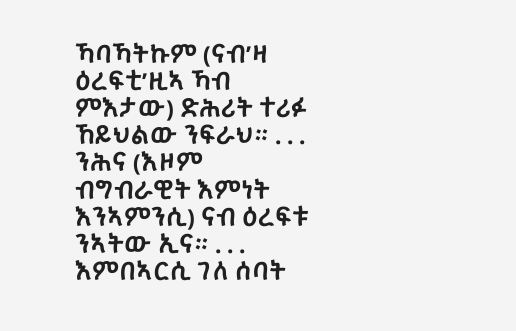ኻባኻትኩም (ናብ’ዛ ዕረፍቲ’ዚኣ ኻብ ምእታው) ድሕሪት ተሪፉ ኸይህልው ንፍራህ። . . . ንሕና (እዞም ብግብራዊት እምነት እንኣምንሲ) ናብ ዕረፍቱ ንኣትው ኢና። . . . እምበኣርሲ ገለ ሰባት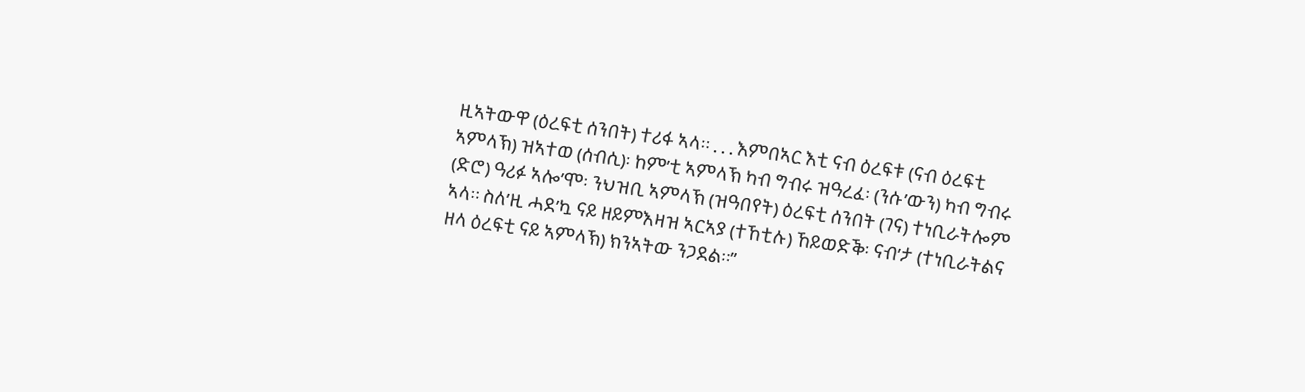ዚኣትውዋ (ዕረፍቲ ሰንበት) ተሪፋ ኣላ። . . . እምበኣር እቲ ናብ ዕረፍቱ (ናብ ዕረፍቲ ኣምላኽ) ዝኣተወ (ሰብሲ)፡ ከም’ቲ ኣምላኽ ካብ ግብሩ ዝዓረፈ፡ (ንሱ’ውን) ካብ ግብሩ (ድሮ) ዓሪፉ ኣሎ’ሞ፡ ንህዝቢ ኣምላኽ (ዝዓበየት) ዕረፍቲ ሰንበት (ገና) ተነቢራትሎም ኣላ። ስለ’ዚ ሓደ’ኳ ናይ ዘይምእዛዝ ኣርኣያ (ተኸቲሉ) ኸይወድቕ፡ ናብ’ታ (ተነቢራትልና ዘላ ዕረፍቲ ናይ ኣምላኽ) ክንኣትው ንጋደል።”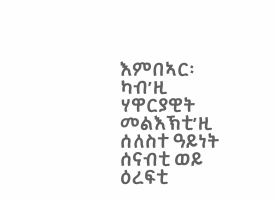እምበኣር፡ ካብ’ዚ ሃዋርያዊት መልእኽቲ’ዚ ሰለስተ ዓይነት ሰናብቲ ወይ ዕረፍቲ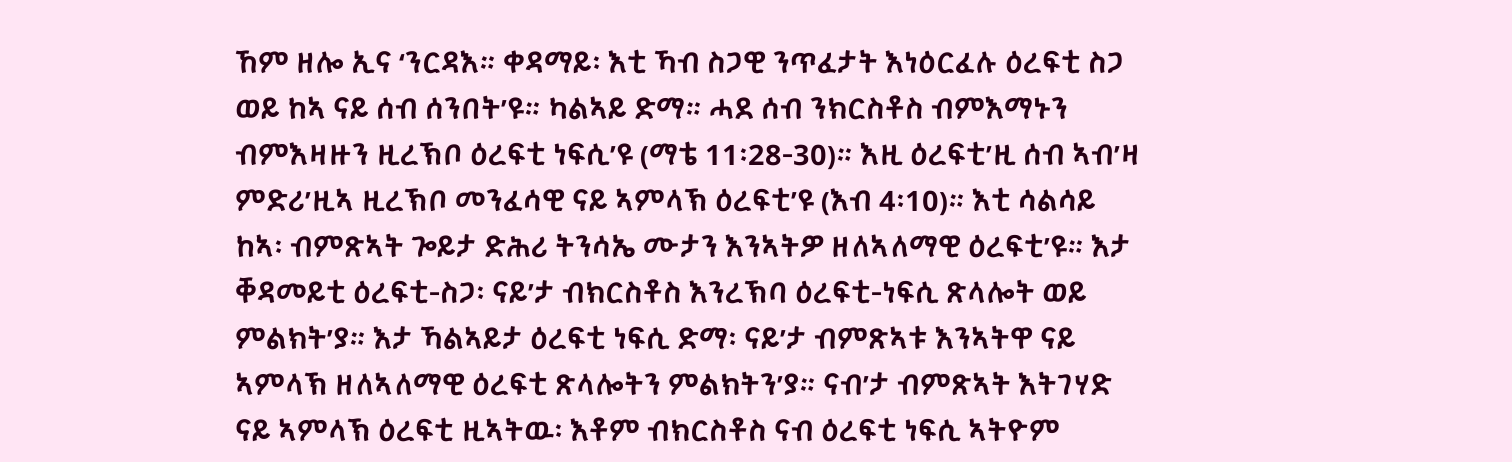ኸም ዘሎ ኢና ‘ንርዳእ። ቀዳማይ፡ እቲ ኻብ ስጋዊ ንጥፈታት እነዕርፈሉ ዕረፍቲ ስጋ ወይ ከኣ ናይ ሰብ ሰንበት’ዩ። ካልኣይ ድማ። ሓደ ሰብ ንክርስቶስ ብምእማኑን ብምእዛዙን ዚረኽቦ ዕረፍቲ ነፍሲ’ዩ (ማቴ 11፡28-30)። እዚ ዕረፍቲ’ዚ ሰብ ኣብ’ዛ ምድሪ’ዚኣ ዚረኽቦ መንፈሳዊ ናይ ኣምላኽ ዕረፍቲ’ዩ (እብ 4፡10)። እቲ ሳልሳይ ከኣ፡ ብምጽኣት ጐይታ ድሕሪ ትንሳኤ ሙታን እንኣትዎ ዘለኣለማዊ ዕረፍቲ’ዩ። እታ ቐዳመይቲ ዕረፍቲ-ስጋ፡ ናይ’ታ ብክርስቶስ እንረኽባ ዕረፍቲ-ነፍሲ ጽላሎት ወይ ምልክት’ያ። እታ ኻልኣይታ ዕረፍቲ ነፍሲ ድማ፡ ናይ’ታ ብምጽኣቱ እንኣትዋ ናይ ኣምላኽ ዘለኣለማዊ ዕረፍቲ ጽላሎትን ምልክትን’ያ። ናብ’ታ ብምጽኣት እትገሃድ ናይ ኣምላኽ ዕረፍቲ ዚኣትዉ፡ እቶም ብክርስቶስ ናብ ዕረፍቲ ነፍሲ ኣትዮም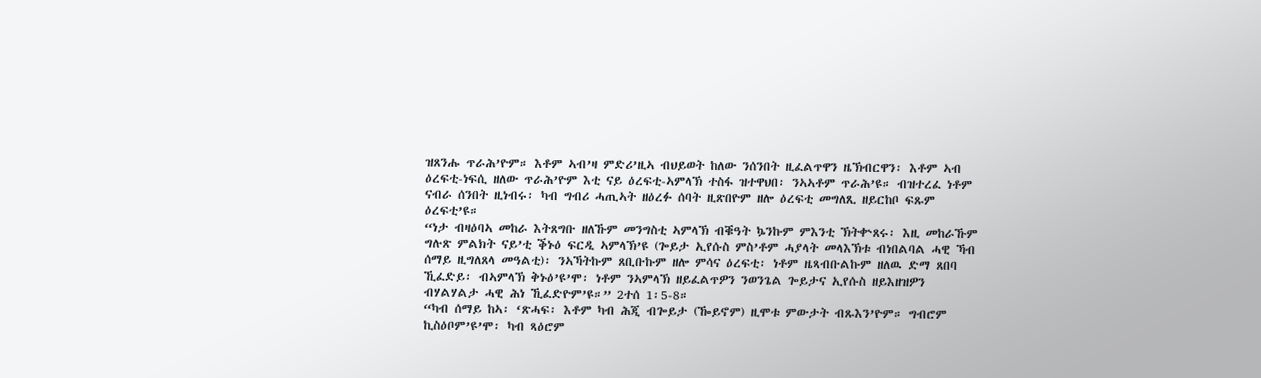ዝጸንሑ ጥራሕ’ዮም። እቶም ኣብ’ዛ ምድሪ’ዚኣ ብህይወት ከለው ንሰንበት ዚፈልጥዋን ዜኽብርዋን፡ እቶም ኣብ ዕረፍቲ-ነፍሲ ዘለው ጥራሕ’ዮም እቲ ናይ ዕረፍቲ-ኣምላኽ ተስፋ ዝተዋህበ፡ ንኣኣቶም ጥራሕ’ዩ። ብዝተረፈ ነቶም ናብራ ሰንበት ዚነብሩ፡ ካብ ግብሪ ሓጢኣት ዘዕረፉ ሰባት ዚጽበዮም ዘሎ ዕረፍቲ መግለጺ ዘይርከቦ ፍጹም ዕረፍቲ’ዩ።
“ነታ ብዛዕባኣ መከራ እትጸግቡ ዘለኹም መንግስቲ ኣምላኽ ብቑዓት ኴንኩም ምእንቲ ኽትቍጸሩ፡ እዚ መከራኹም ግሉጽ ምልክት ናይ’ቲ ቕኑዕ ፍርዲ ኣምላኽ’ዩ (ጐይታ ኢየሱስ ምስ’ቶም ሓያላት መላእኽቱ ብነበልባል ሓዊ ኻብ ሰማይ ዚግለጸላ መዓልቲ)፡ ንኣኻትኩም ጸቢቡኩም ዘሎ ምሳና ዕረፍቲ፡ ነቶም ዜጻብቡልኩም ዘለዉ ድማ ጸበባ ኺፈድይ፡ ብኣምላኽ ቅኑዕ’ዩ’ሞ፡ ነቶም ንኣምላኽ ዘይፈልጥዎን ንወንጌል ጐይታና ኢየሱስ ዘይእዘዝዎን ብሃልሃልታ ሓዊ ሕነ ኺፈድዮም’ዩ።” 2ተሰ 1፡5-8።
“ካብ ሰማይ ከኣ፡ ‘ጽሓፍ፡ እቶም ካብ ሕጂ ብጐይታ (ዀይኖም) ዚሞቱ ምውታት ብጹእን’ዮም። ግብሮም ኪስዕቦም’ዩ’ሞ፡ ካብ ጻዕሮም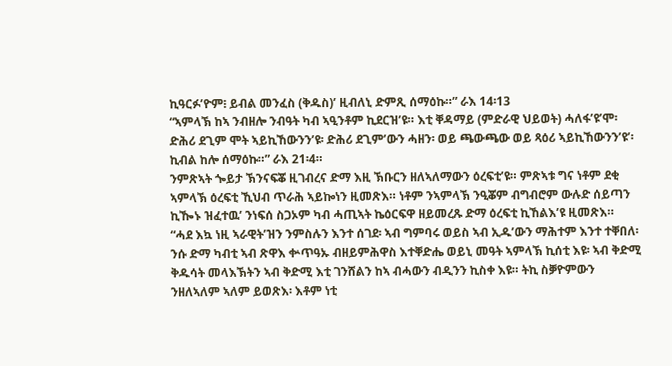ኪዓርፉ’ዮም፧ ይብል መንፈስ (ቅዱስ)’ ዚብለኒ ድምጺ ሰማዕኩ።” ራእ 14፡13
“ኣምላኽ ከኣ ንብዘሎ ንብዓት ካብ ኣዒንቶም ኪደርዝ’ዩ። እቲ ቐዳማይ (ምድራዊ ህይወት) ሓለፋ’ዩ’ሞ፡ ድሕሪ ደጊም ሞት ኣይኪኸውንን’ዩ፡ ድሕሪ ደጊም’ውን ሓዘን፡ ወይ ጫውጫው ወይ ጻዕሪ ኣይኪኸውንን’ዩ’፡ ኪብል ከሎ ሰማዕኩ።” ራእ 21፡4።
ንምጽኣት ጐይታ ኽንናፍቖ ዚገብረና ድማ እዚ ኽቡርን ዘለኣለማውን ዕረፍቲ’ዩ። ምጽኣቱ ግና ነቶም ደቂ ኣምላኽ ዕረፍቲ ኺህብ ጥራሕ ኣይኰነን ዚመጽእ። ነቶም ንኣምላኽ ንዒቖም ብግብሮም ውሉድ ሰይጣን ኪዀኑ ዝፈተዉ’ ንነፍሰ ስጋኦም ካብ ሓጢኣት ኬዕርፍዋ ዘይመረጹ ድማ ዕረፍቲ ኪኸልእ’ዩ ዚመጽእ።
“ሓደ እኳ ነዚ ኣራዊት’ዝን ንምስሉን እንተ ሰገደ፡ ኣብ ግምባሩ ወይስ ኣብ ኢዱ’ውን ማሕተም እንተ ተቐበለ፡ ንሱ ድማ ካብቲ ኣብ ጽዋእ ቍጥዓኡ ብዘይምሕዋስ እተቐድሔ ወይኒ መዓት ኣምላኽ ኪሰቲ እዩ፡ ኣብ ቅድሚ ቅዱሳት መላእኽትን ኣብ ቅድሚ እቲ ገንሸልን ከኣ ብሓውን ብዲንን ኪስቀ እዩ። ትኪ ስቓዮምውን ንዘለኣለም ኣለም ይወጽእ፡ እቶም ነቲ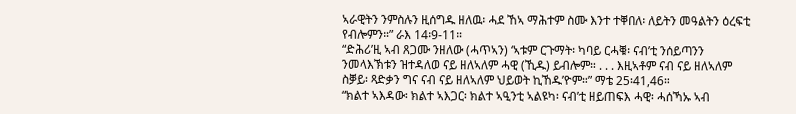ኣራዊትን ንምስሉን ዚሰግዱ ዘለዉ፡ ሓደ ኸኣ ማሕተም ስሙ እንተ ተቐበለ፡ ለይትን መዓልትን ዕረፍቲ የብሎምን።” ራእ 14፡9-11።
“ድሕሪ’ዚ ኣብ ጸጋሙ ንዘለው (ሓጥኣን) ‘ኣቱም ርጉማት፡ ካባይ ርሓቑ፡ ናብ’ቲ ንሰይጣንን ንመላእኽቱን ዝተዳለወ ናይ ዘለኣለም ሓዊ (ኺዱ) ይብሎም። . . . እዚኣቶም ናብ ናይ ዘለኣለም ስቓይ፡ ጻድቃን ግና ናብ ናይ ዘለኣለም ህይወት ኪኸዱ’ዮም።” ማቴ 25፡41,46።
“ክልተ ኣእዳው፡ ክልተ ኣእጋር፡ ክልተ ኣዒንቲ ኣልዩካ፡ ናብ’ቲ ዘይጠፍእ ሓዊ፡ ሓሰኻኡ ኣብ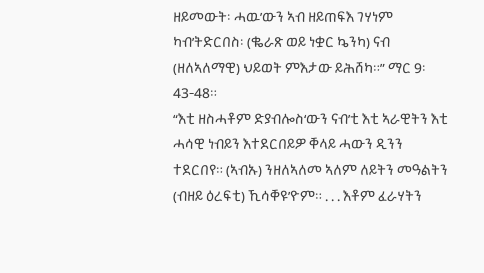ዘይመውት፡ ሓዉ’ውን ኣብ ዘይጠፍእ ገሃነም ካብ’ትድርበስ፡ (ቈራጽ ወይ ነቋር ኴንካ) ናብ (ዘለኣለማዊ) ህይወት ምእታው ይሕሸካ።” ማር 9፡43-48።
“እቲ ዘስሓቶም ድያብሎስ‘ውን ናብ’ቲ እቲ ኣራዊትን እቲ ሓሳዊ ነብይን እተደርበይዎ ቐላይ ሓውን ዲንን ተደርበየ። (ኣብኡ) ንዘለኣለመ ኣለም ለይትን መዓልትን (ብዘይ ዕረፍቲ) ኺሳቐዩ’ዮም። . . . እቶም ፈራሃትን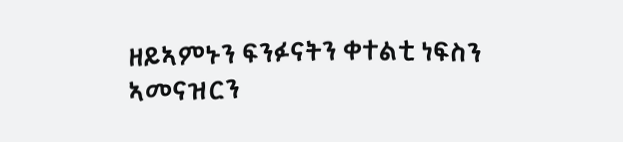ዘይኣምኑን ፍንፉናትን ቀተልቲ ነፍስን ኣመናዝርን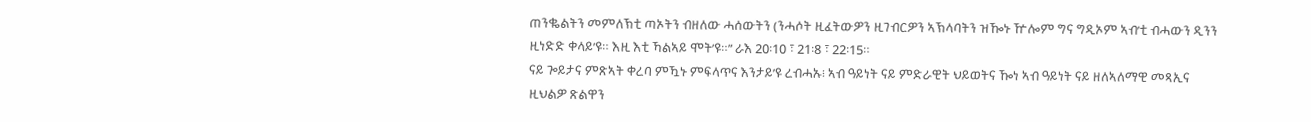ጠንቈልትን መምለኽቲ ጣኦትን ብዘለው ሓሰውትን (ንሓሶት ዚፈትውዎን ዚገብርዎን ኣኽላባትን ዝዀኑ ዅሎም ግና ግዲኦም ኣብ’ቲ ብሓውን ዲንን ዚነድድ ቀላይ’ዩ። እዚ እቲ ኻልኣይ ሞት’ዩ።” ራእ 20፡10 ፣ 21፡8 ፣ 22፡15።
ናይ ጐይታና ምጽኣት ቀረባ ምዃኑ ምፍላጥና እንታይ’ዩ ረብሓኡ፧ ኣብ ዓይነት ናይ ምድራዊት ህይወትና ዀነ ኣብ ዓይነት ናይ ዘለኣለማዊ መጻኢና ዚህልዎ ጽልዋን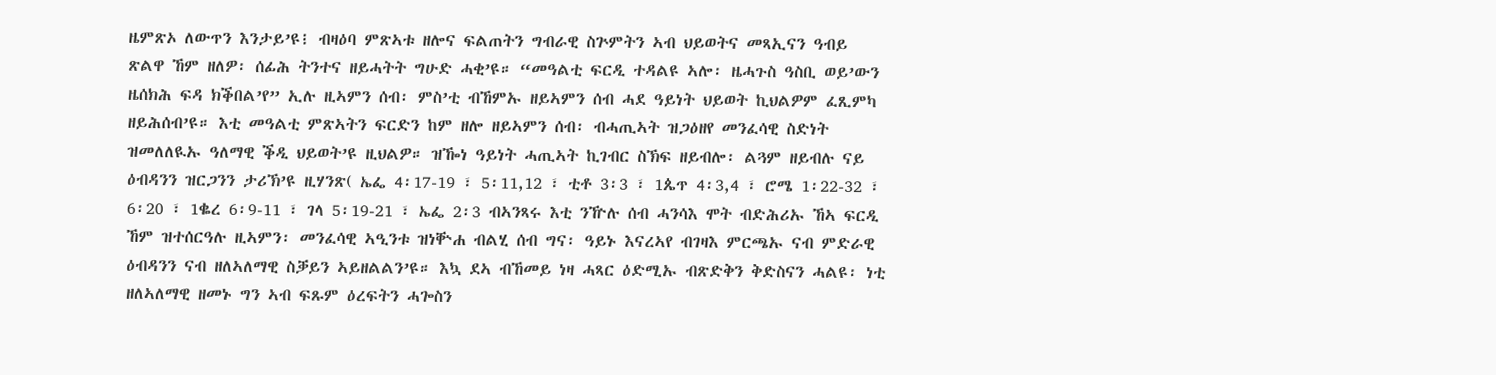ዜምጽኦ ለውጥን እንታይ’ዩ፧ ብዛዕባ ምጽኣቱ ዘሎና ፍልጠትን ግብራዊ ስጕምትን ኣብ ህይወትና መጻኢናን ዓብይ ጽልዋ ኸም ዘለዎ፡ ሰፊሕ ትንተና ዘይሓትት ግሁድ ሓቂ’ዩ። “መዓልቲ ፍርዲ ተዳልዩ ኣሎ፡ ዜሓጉስ ዓስቢ ወይ’ውን ዜሰክሕ ፍዳ ክቕበል’የ” ኢሉ ዚኣምን ሰብ፡ ምስ’ቲ ብኸምኡ ዘይኣምን ሰብ ሓደ ዓይነት ህይወት ኪህልዎም ፈጺምካ ዘይሕሰብ’ዩ። እቲ መዓልቲ ምጽኣትን ፍርድን ከም ዘሎ ዘይኣምን ሰብ፡ ብሓጢኣት ዝጋዕዘየ መንፈሳዊ ስድነት ዝመለለዪኡ ዓለማዊ ቕዲ ህይወት’ዩ ዚህልዎ። ዝዀነ ዓይነት ሓጢኣት ኪገብር ስኽፍ ዘይብሎ፡ ልጓም ዘይብሉ ናይ ዕብዳንን ዝርጋንን ታሪኽ’ዩ ዚሃንጽ( ኤፌ 4፡17-19 ፣ 5፡11,12 ፣ ቲቶ 3፡3 ፣ 1ጴጥ 4፡3,4 ፣ ሮሜ 1፡22-32 ፣ 6፡20 ፣ 1ቈረ 6፡9-11 ፣ ገላ 5፡19-21 ፣ ኤፌ 2፡3 ብኣንጻሩ እቲ ንዅሉ ሰብ ሓንሳእ ሞት ብድሕሪኡ ኸኣ ፍርዲ ኸም ዝተሰርዓሉ ዚኣምን፡ መንፈሳዊ ኣዒንቱ ዝነቝሐ ብልሂ ሰብ ግና፡ ዓይኑ እናረኣየ ብገዛእ ምርጫኡ ናብ ምድራዊ ዕብዳንን ናብ ዘለኣለማዊ ስቓይን ኣይዘልልን’ዩ። እኳ ደኣ ብኸመይ ነዛ ሓጻር ዕድሚኡ ብጽድቅን ቅድስናን ሓልዩ፡ ነቲ ዘለኣለማዊ ዘመኑ ግን ኣብ ፍጹም ዕረፍትን ሓጐስን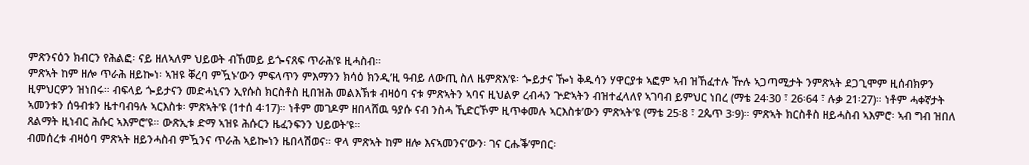ምጽንናዕን ክብርን የሕልፎ፡ ናይ ዘለኣለም ህይወት ብኸመይ ይጐናጸፍ ጥራሕ’ዩ ዚሓስብ።
ምጽኣት ከም ዘሎ ጥራሕ ዘይኰነ፡ ኣዝዩ ቐረባ ምዃኑ’ውን ምፍላጥን ምእማንን ክሳዕ ክንዲ’ዚ ዓብይ ለውጢ ስለ ዜምጽእ’ዩ፡ ጐይታና ዀነ ቅዱሳን ሃዋርያቱ ኣፎም ኣብ ዝኸፈተሉ ዅሉ ኣጋጣሚታት ንምጽኣት ደጋጊሞም ዚሰብክዎን ዚምህርዎን ዝነበሩ። ብፍላይ ጐይታናን መድሓኒናን ኢየሱስ ክርስቶስ ዚበዝሕ መልእኽቱ ብዛዕባ ናቱ ምጽኣትን ኣባና ዚህልዎ ረብሓን ጕድኣትን ብዝተፈላለየ ኣገባብ ይምህር ነበረ (ማቴ 24፡30 ፣ 26፡64 ፣ ሉቃ 21፡27)። ነቶም ሓቀኛታት ኣመንቱን ሰዓብቱን ዜተባብዓሉ ኣርእስቱ፡ ምጽኣት’ዩ (1ተሰ 4፡17)። ነቶም መገዶም ዘበላሸዉ ዓያሱ ናብ ንስሓ ኺድርኾም ዚጥቀመሉ ኣርእስቱ’ውን ምጽኣት’ዩ (ማቴ 25፡8 ፣ 2ጴጥ 3፡9)። ምጽኣት ክርስቶስ ዘይሓስብ ኣእምሮ፡ ኣብ ግብ ዝበለ ጸልማት ዚነብር ሕሱር ኣእምሮ’ዩ። ውጽኢቱ ድማ ኣዝዩ ሕሱርን ዜፈንፍንን ህይወት’ዩ።
ብመሰረቱ ብዛዕባ ምጽኣት ዘይንሓስብ ምዃንና ጥራሕ ኣይኰነን ዜበላሽወና። ዋላ ምጽኣት ከም ዘሎ እናኣመንና’ውን፡ ገና ርሑቕ’ምበር፡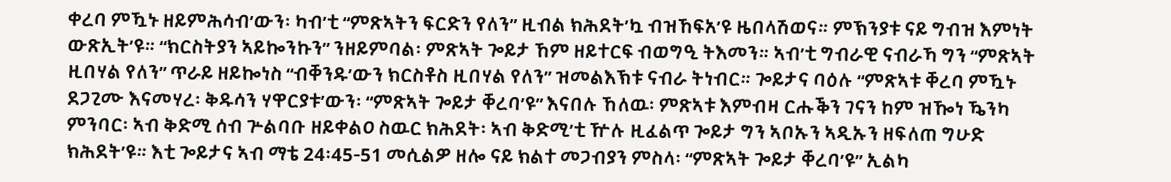ቀረባ ምዃኑ ዘይምሕሳብ’ውን፡ ካብ’ቲ “ምጽኣትን ፍርድን የለን” ዚብል ክሕደት’ኳ ብዝኸፍአ’ዩ ዜበላሽወና። ምኽንያቱ ናይ ግብዝ እምነት ውጽኢት’ዩ። “ክርስትያን ኣይኰንኩን” ንዘይምባል፡ ምጽኣት ጐይታ ኸም ዘይተርፍ ብወግዒ ትእመን። ኣብ’ቲ ግብራዊ ናብራኻ ግን “ምጽኣት ዚበሃል የለን” ጥራይ ዘይኰነስ “ብቐንዱ’ውን ክርስቶስ ዚበሃል የለን” ዝመልእኽቱ ናብራ ትነብር። ጐይታና ባዕሉ “ምጽኣቱ ቐረባ ምዃኑ ደጋጊሙ እናመሃረ፡ ቅዱሳን ሃዋርያቱ’ውን፡ “ምጽኣት ጐይታ ቐረባ’ዩ” እናበሉ ኸለዉ፡ ምጽኣቱ እምብዛ ርሑቕን ገናን ከም ዝዀነ ዄንካ ምንባር፡ ኣብ ቅድሚ ሰብ ጕልባቡ ዘይቀልዐ ስዉር ክሕደት፡ ኣብ ቅድሚ’ቲ ዅሉ ዚፈልጥ ጐይታ ግን ኣቦኡን ኣዲኡን ዘፍለጠ ግሁድ ክሕደት’ዩ። እቲ ጐይታና ኣብ ማቴ 24፡45-51 መሲልዎ ዘሎ ናይ ክልተ መጋብያን ምስላ፡ “ምጽኣት ጐይታ ቐረባ’ዩ” ኢልካ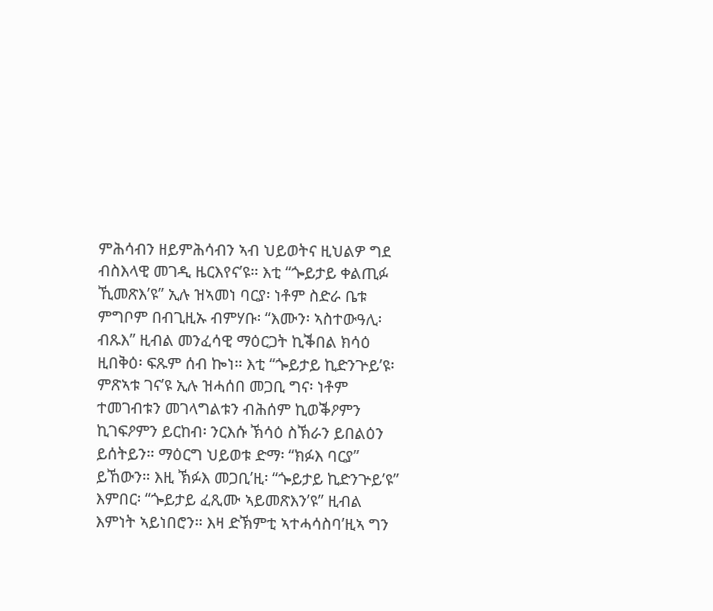ምሕሳብን ዘይምሕሳብን ኣብ ህይወትና ዚህልዎ ግደ ብስእላዊ መገዲ ዜርእየና’ዩ። እቲ “ጐይታይ ቀልጢፉ ኺመጽእ’ዩ” ኢሉ ዝኣመነ ባርያ፡ ነቶም ስድራ ቤቱ ምግቦም በብጊዚኡ ብምሃቡ፡ “እሙን፡ ኣስተውዓሊ፡ ብጹእ” ዚብል መንፈሳዊ ማዕርጋት ኪቕበል ክሳዕ ዚበቅዕ፡ ፍጹም ሰብ ኰነ። እቲ “ጐይታይ ኪድንጕይ’ዩ፡ ምጽኣቱ ገና’ዩ ኢሉ ዝሓሰበ መጋቢ ግና፡ ነቶም ተመገብቱን መገላግልቱን ብሕሰም ኪወቕዖምን ኪገፍዖምን ይርከብ፡ ንርእሱ ኽሳዕ ስኽራን ይበልዕን ይሰትይን። ማዕርግ ህይወቱ ድማ፡ “ክፉእ ባርያ” ይኸውን። እዚ ኽፉእ መጋቢ’ዚ፡ “ጐይታይ ኪድንጕይ’ዩ” እምበር፡ “ጐይታይ ፈጺሙ ኣይመጽእን’ዩ” ዚብል እምነት ኣይነበሮን። እዛ ድኽምቲ ኣተሓሳስባ’ዚኣ ግን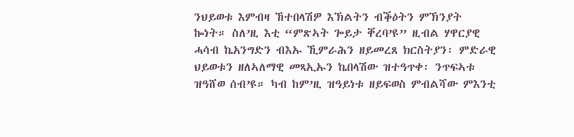ንህይወቱ እምብዛ ኸተበላሽዎ እኽልትን ብቕዕትን ምኽንያት ኰነት። ስለ’ዚ እቲ “ምጽኣት ጐይታ ቐረባ’ዩ” ዚብል ሃዋርያዊ ሓሳብ ኬአንግድን ብእኡ ኺምራሕን ዘይመረጸ ክርስትያን፡ ምድራዊ ህይወቱን ዘለኣለማዊ መጻኢኡን ኬበላሽው ዝተዓጥቀ፡ ንጥፍኣቱ ዝዓሸወ ሰብ’ዩ። ካብ ከም’ዚ ዝዓይነቱ ዘይፍወስ ምብልሻው ምእንቲ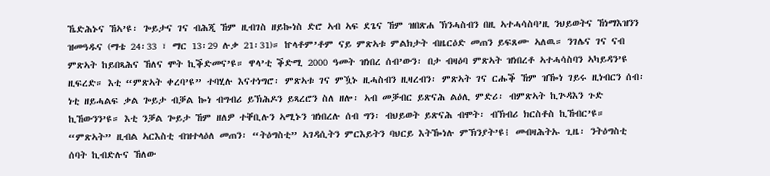ኼድሕኑና ኸኣ’ዩ፡ ጐይታና ገና ብሕጂ ኸም ዚብገስ ዘይኰነስ ድሮ ኣብ ኣፍ ደጌና ኸም ዝበጽሐ ኽንሓስብን በዚ ኣተሓሳስባ’ዚ ንህይወትና ኸነማእዝንን ዝመዓዱና (ማቴ 24፡33 ፣ ማር 13፡29 ሉቃ 21፡31)። ኵላቶም’ቶም ናይ ምጽኣቱ ምልክታት ብዜርዕድ መጠን ይፍጸሙ ኣለዉ። ንገሌና ገና ናብ ምጽኣት ከይበጻሕና ኸለና ሞት ኪቕድመና’ዩ። ዋላ’ቲ ቕድሚ 2000 ዓመት ዝነበረ ሰብ’ውን፡ በታ ብዛዕባ ምጽኣት ዝነበረቶ ኣተሓሳስባን ኣካይዳን’ዩ ዚፍረድ። እቲ “ምጽኣት ቀረባ’ዩ” ተባሂሉ እናተነግሮ፡ ምጽኣቱ ገና ምዃኑ ዚሓስብን ዚዛረብን፡ ምጽኣት ገና ርሑቕ ኸም ዝዀነ ገይሩ ዚነብርን ሰብ፡ ነቲ ዘይሓልፍ ቃል ጐይታ ብቓል ኰነ ብግብሪ ይኽሕዶን ይጻረሮን ስለ ዘሎ፡ ኣብ መቓብር ይጽናሕ ልዕሊ ምድሪ፡ ብምጽኣት ኪጕዳእን ጉድ ኪኸውንን’ዩ። እቲ ንቓል ጐይታ ኸም ዘለዎ ተቐቢሉን ኣሚኑን ዝነበረሉ ሰብ ግን፡ ብህይወት ይጽናሕ ብሞት፡ ብኽብሪ ክርስቶስ ኪኸብር’ዩ።
“ምጽኣት” ዚብል ኣርእስቲ ብዝተላዕለ መጠን፡ “ትዕግስቲ” ኣገዳሲትን ምርእይትን ባህርይ እትዀነሉ ምኽንያት’ዩ፧ መብዛሕትኡ ጊዜ፡ ንትዕግስቲ ሰባት ኪብድሉና ኸለው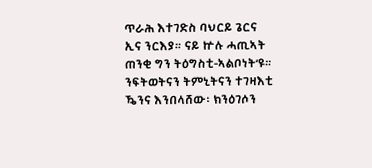ጥራሕ እተገድስ ባህርይ ጌርና ኢና ንርእያ። ናይ ኵሉ ሓጢኣት ጠንቂ ግን ትዕግስቲ-ኣልቦነት’ዩ። ንፍትወትናን ትምኒትናን ተገዛእቲ ዄንና እንበላሸው፡ ክንዕገሶን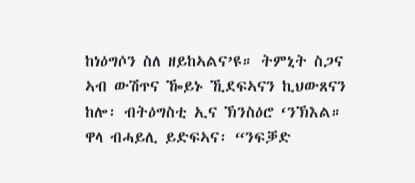ከነዕግሶን ስለ ዘይከኣልና’ዩ። ትምኒት ስጋና ኣብ ውሽጥና ዀይኑ ኺደፍኣናን ኪህውጸናን ከሎ፡ ብትዕግስቲ ኢና ኽንስዕሮ ‘ንኽእል። ዋላ ብሓይሊ ይድፍኣና፡ “ንፍቓድ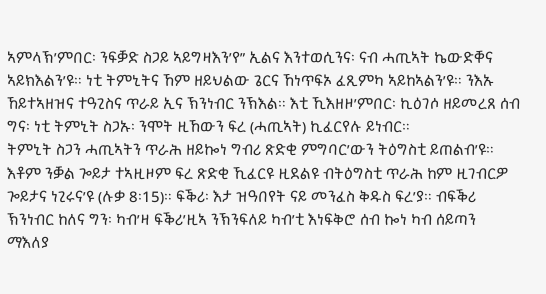ኣምላኽ’ምበር፡ ንፍቓድ ስጋይ ኣይግዛእን’የ” ኢልና እንተወሲንና፡ ናብ ሓጢኣት ኬውድቐና ኣይክእልን’ዩ። ነቲ ትምኒትና ኸም ዘይህልው ጌርና ኸነጥፍኦ ፈጺምካ ኣይከኣልን’ዩ። ንእኡ ኸይተኣዘዝና ተዓጊስና ጥራይ ኢና ኽንነብር ንኽእል። እቲ ኺእዘዞ’ምበር፡ ኪዕገሶ ዘይመረጸ ሰብ ግና፡ ነቲ ትምኒት ስጋኡ፡ ንሞት ዚኸውን ፍረ (ሓጢኣት) ኪፈርየሉ ይነብር።
ትምኒት ስጋን ሓጢኣትን ጥራሕ ዘይኰነ ግብሪ ጽድቂ ምግባር’ውን ትዕግስቲ ይጠልብ’ዩ። እቶም ንቓል ጐይታ ተኣዚዞም ፍረ ጽድቂ ኺፈርዩ ዚደልዩ ብትዕግስቲ ጥራሕ ከም ዚገብርዎ ጐይታና ነጊሩና’ዩ (ሉቃ 8፡15)። ፍቕሪ፡ እታ ዝዓበየት ናይ መንፈስ ቅዱስ ፍረ’ያ። ብፍቕሪ ኽንነብር ከለና ግን፡ ካብ’ዛ ፍቕሪ’ዚኣ ንኽንፍለይ ካብ’ቲ እነፍቅሮ ሰብ ኰነ ካብ ሰይጣን ማእለያ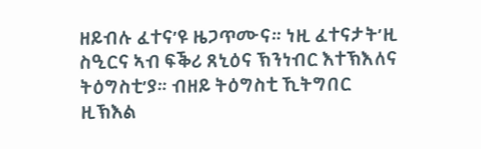ዘይብሉ ፈተና’ዩ ዜጋጥሙና። ነዚ ፈተናታት’ዚ ስዒርና ኣብ ፍቕሪ ጸኒዕና ኽንነብር እተኽእለና ትዕግስቲ’ያ። ብዘይ ትዕግስቲ ኺትግበር ዚኽእል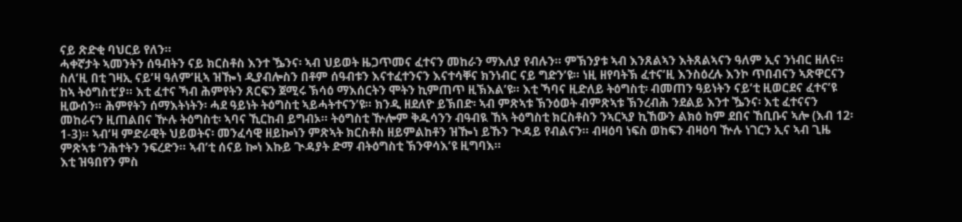ናይ ጽድቂ ባህርይ የለን።
ሓቀኛታት ኣመንትን ሰዓብትን ናይ ክርስቶስ እንተ ዄንና፡ ኣብ ህይወት ዜጋጥመና ፈተናን መከራን ማእለያ የብሉን። ምኽንያቱ ኣብ እንጸልኣን እትጸልኣናን ዓለም ኢና ንነብር ዘለና። ስለ’ዚ በቲ ገዛኢ ናይ’ዛ ዓለም’ዚኣ ዝዀነ ዲያብሎስን በቶም ሰዓብቱን እናተፈተንናን እናተሳቐና ክንነብር ናይ ግድን’ዩ። ነዚ ዘየባትኽ ፈተና’ዚ እንስዕረሉ እንኮ ጥበብናን ኣጽዋርናን ከኣ ትዕግስቲ’ያ። እቲ ፈተና ኻብ ሕምየትን ጸርፍን ጀሚሩ ኽሳዕ ማእሰርትን ሞትን ኪምጠጥ ዚኽእል’ዩ። እቲ ኻባና ዚድለይ ትዕግስቲ፡ ብመጠን ዓይነትን ናይ’ቲ ዚወርደና ፈተና’ዩ ዚውሰን። ሕምየትን ሰማእትነትን፡ ሓደ ዓይነት ትዕግስቲ ኣይሓትተናን’ዩ። ክንዲ ዘደለዮ ይኽበድ፡ ኣብ ምጽኣቱ ኽንዕወት ብምጽኣቱ ኽንረብሕ ንደልይ እንተ ዄንና፡ እቲ ፈተናናን መከራናን ዚጠልበና ዅሉ ትዕግስቲ፡ ኣባና ኺርከብ ይግብኦ። ትዕግስቲ ዅሎም ቅዱሳንን ብዓብዪ ኸኣ ትዕግስቲ ክርስቶስን ንኣርኣያ ኪኸውን ልክዕ ከም ደበና ኸቢቡና ኣሎ (እብ 12፡1-3)። ኣብ’ዛ ምድራዊት ህይወትና፡ መንፈሳዊ ዘይኰነን ምጽኣት ክርስቶስ ዘይምልከቶን ዝዀነ ይኹን ጒዳይ የብልናን። ብዛዕባ ነፍስ ወከፍን ብዛዕባ ዅሉ ነገርን ኢና ኣብ ጊዜ ምጽኣቱ ‘ንሕተትን ንፍረድን። ኣብ’ቲ ሰናይ ኰነ እኩይ ጒዳያት ድማ ብትዕግስቲ ኽንዋሳእ’ዩ ዚግባእ።
እቲ ዝዓበየን ምስ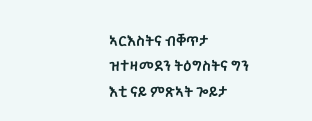ኣርእስትና ብቐጥታ ዝተዛመደን ትዕግስትና ግን እቲ ናይ ምጽኣት ጐይታ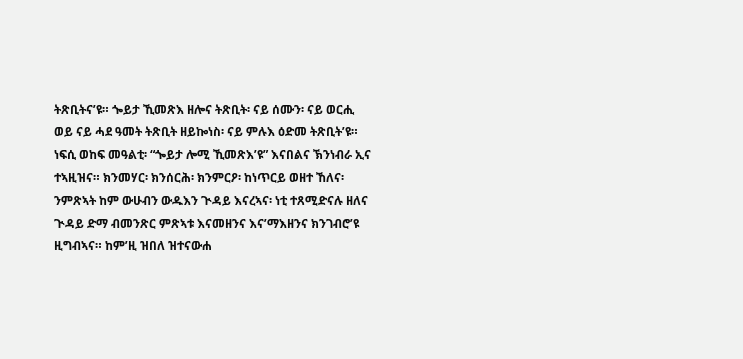ትጽቢትና’ዩ። ጐይታ ኺመጽእ ዘሎና ትጽቢት፡ ናይ ሰሙን፡ ናይ ወርሒ ወይ ናይ ሓደ ዓመት ትጽቢት ዘይኰነስ፡ ናይ ምሉእ ዕድመ ትጽቢት’ዩ። ነፍሲ ወከፍ መዓልቲ፡ “ጐይታ ሎሚ ኺመጽእ’ዩ” እናበልና ኽንነብራ ኢና ተኣዚዝና። ክንመሃር፡ ክንሰርሕ፡ ክንምርዖ፡ ከነጥርይ ወዘተ ኸለና፡ ንምጽኣት ከም ውሁብን ውዱእን ጒዳይ እናረኣና፡ ነቲ ተጸሚድናሉ ዘለና ጒዳይ ድማ ብመንጽር ምጽኣቱ እናመዘንና እና’ማእዘንና ክንገብሮ’ዩ ዚግብኣና። ከም’ዚ ዝበለ ዝተናውሐ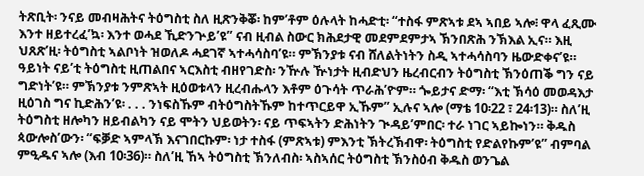ትጽቢት፡ ንናይ መብዛሕትና ትዕግስቲ ስለ ዚጽንቅቖ፡ ከም’ቶም ዕሉላት ከሓድቲ፡ “ተስፋ ምጽኣቱ ደኣ ኣበይ ኣሎ፧ ዋላ ፈጺሙ እንተ ዘይተረፈ’ኳ፡ እንተ ወሓደ ኺድንጕይ’ዩ” ናብ ዚብል ስውር ክሕደታዊ መደምደምታኣ ኽንበጽሕ ንኽእል ኢና። እዚ ህጸጽ’ዚ፡ ትዕግስቲ ኣልቦነት ዝወለዶ ሓደገኛ ኣተሓሳስባ’ዩ። ምኽንያቱ ናብ ሸለልትነትን ስዲ ኣተሓሳስባን ዜውድቀና’ዩ።
ዓይነት ናይ’ቲ ትዕግስቲ ዚጠልበና ኣርእስቲ ብዘየገድስ፡ ንዅሉ ዅነታት ዚብድህን ዜረብርብን ትዕግስቲ ኽንዕጠቕ ግን ናይ ግድነት’ዩ። ምኽንያቱ ንምጽኣት ዚዕወቱላን ዚረብሑላን እቶም ዕጉሳት ጥራሕ’ዮም። ጐይታና ድማ፡ “እቲ ኽሳዕ መወዳእታ ዚዕገስ ግና ኪድሕን’ዩ፡ . . . ንነፍስኹም ብትዕግስትኹም ከተጥርይዋ ኢኹም” ኢሉና ኣሎ (ማቴ 10፡22 ፣ 24፡13)። ስለ’ዚ ትዕግስቲ ዘሎካን ዘይብልካን ናይ ሞትን ህይወትን፡ ናይ ጥፍኣትን ድሕነትን ጒዳይ’ምበር፡ ተራ ነገር ኣይኰነን። ቅዱስ ጳውሎስ’ውን፡ “ፍቓድ ኣምላኽ እናገበርኩም፡ ነታ ተስፋ (ምጽኣቱ) ምእንቲ ኽትረኽብዋ፡ ትዕግስቲ የድልየኩም’ዩ” ብምባል ምዒዱና ኣሎ (እብ 10፡36)። ስለ’ዚ ኸኣ ትዕግስቲ ኽንለብስ፡ ኣስኣሰር ትዕግስቲ ኽንስዕብ ቅዱስ ወንጌል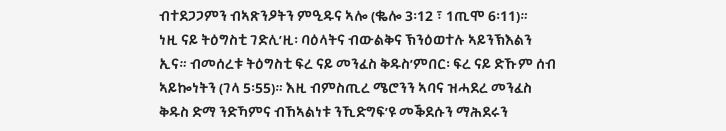ብተደጋጋምን ብኣጽንዖትን ምዒዱና ኣሎ (ቈሎ 3፡12 ፣ 1ጢሞ 6፡11)።
ነዚ ናይ ትዕግስቲ ገድሊ’ዚ፡ ባዕላትና ብውልቅና ኽንዕወተሉ ኣይንኽእልን ኢና። ብመሰረቱ ትዕግስቲ ፍረ ናይ መንፈስ ቅዱስ’ምበር፡ ፍረ ናይ ድኹም ሰብ ኣይኰነትን (ገላ 5፡55)። እዚ ብምስጢረ ሜሮንን ኣባና ዝሓደረ መንፈስ ቅዱስ ድማ ንድኻምና ብኸኣልነቱ ንኺድግፍ’ዩ መቕደሱን ማሕደሩን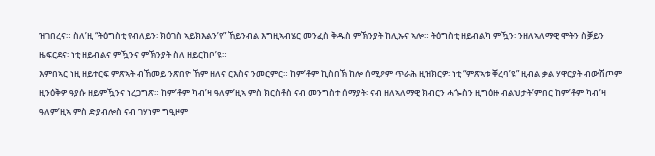ዝገበረና። ስለ’ዚ “ትዕግስቲ የብለይን፡ ክዕገስ ኣይክእልን’የ” ኸይንብል እግዚኣብሄር መንፈስ ቅዱስ ምኽንያት ከሊኡና ኣሎ። ትዕግስቲ ዘይብልካ ምዃን፡ ንዘለኣለማዊ ሞትን ስቓይን ዜፍርደና፡ ነቲ ዘይብልና ምዃንና ምኽንያት ስለ ዘይርከቦ’ዩ።
እምበኣር ነዚ ዘይተርፍ ምጽኣት ብኸመይ ንጽበዮ ኸም ዘለና ርእስና ንመርምር። ከም’ቶም ኪስበኽ ከሎ ሰሚዖም ጥራሕ ዚዝክርዎ፡ ነቲ “ምጽኣቱ ቐረባ’ዩ” ዚብል ቃል ሃዋርያት ብውሽጦም ዚንዕቅዎ ዓያሱ ዘይምዃንና ነረጋግጽ። ከም’ቶም ካብ’ዛ ዓለም’ዚኣ ምስ ክርስቶስ ናብ መንግስተ ሰማያት፡ ናብ ዘለኣለማዊ ክብርን ሓጐስን ዚግዕዙ ብልህታት’ምበር ከም’ቶም ካብ’ዛ ዓለም’ዚኣ ምስ ድያብሎስ ናብ ገሃነም ግዒዞም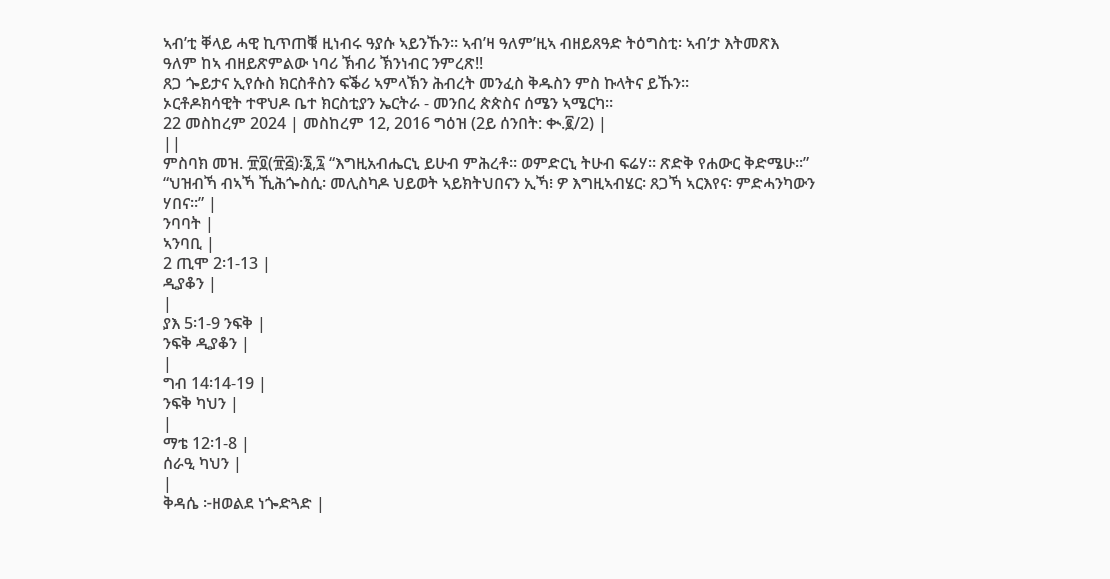ኣብ’ቲ ቐላይ ሓዊ ኪጥጠቑ ዚነብሩ ዓያሱ ኣይንኹን። ኣብ’ዛ ዓለም’ዚኣ ብዘይጸዓድ ትዕግስቲ፡ ኣብ’ታ እትመጽእ ዓለም ከኣ ብዘይጽምልው ነባሪ ኽብሪ ኽንነብር ንምረጽ!!
ጸጋ ጐይታና ኢየሱስ ክርስቶስን ፍቕሪ ኣምላኽን ሕብረት መንፈስ ቅዱስን ምስ ኩላትና ይኹን።
ኦርቶዶክሳዊት ተዋህዶ ቤተ ክርስቲያን ኤርትራ - መንበረ ጵጵስና ሰሜን ኣሜርካ።
22 መስከረም 2024 | መስከረም 12, 2016 ግዕዝ (2ይ ሰንበት: ቊ.፪/2) |
||
ምስባክ መዝ. ፹፬(፹፭)፡፮,፯ “እግዚአብሔርኒ ይሁብ ምሕረቶ። ወምድርኒ ትሁብ ፍሬሃ። ጽድቅ የሐውር ቅድሜሁ።” “ህዝብኻ ብኣኻ ኺሕጐስሲ፡ መሊስካዶ ህይወት ኣይክትህበናን ኢኻ፧ ዎ እግዚኣብሄር፡ ጸጋኻ ኣርእየና፡ ምድሓንካውን ሃበና።” |
ንባባት |
ኣንባቢ |
2 ጢሞ 2፡1-13 |
ዲያቆን |
|
ያእ 5፡1-9 ንፍቅ |
ንፍቅ ዲያቆን |
|
ግብ 14፡14-19 |
ንፍቅ ካህን |
|
ማቴ 12፡1-8 |
ሰራዒ ካህን |
|
ቅዳሴ ፦ዘወልደ ነጐድጓድ |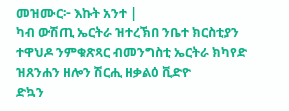መዝሙር፦ እኩት አንተ |
ካብ ውሽጢ ኤርትራ ዝተረኽበ ንቤተ ክርስቲያን ተዋህዶ ንምቁጽጻር ብመንግስቲ ኤርትራ ክካየድ ዝጸንሐን ዘሎን ሽርሒ ዘቃልዕ ቪድዮ
ድኳን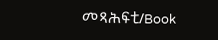መጻሕፍቲ/Book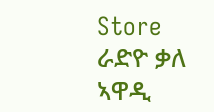Store
ራድዮ ቃለ ኣዋዲ